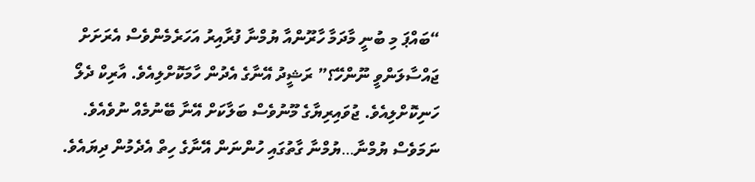“ބައްޕަ މި ބުނީ މާދަމާ ހާރޫންއާ ޔުމްނާ ފުރާއިރު އަހަރެމެންވެސް އެރަށަށް ޖައްސާލަންވީ ނޫންހޭ؟” ރަޝީދު އޭނާގެ އެދުން ހާމަކޮށްލިއެވެ. އާރިކް ދެލޯ ހަނިކޮށްލިއެވެ. ޖުވައިރިޔާގެ މޫނުވެސް ބަލާކަށް އޭނާ ބޭނުމެއް ނުވެއެވެ. ނަމަވެސް ޔުމްނާ…ޔުމްނާ ގާތުގައި ހުންނަން އޭނާގެ ހިތް އެދެމުން ދިޔައެވެ.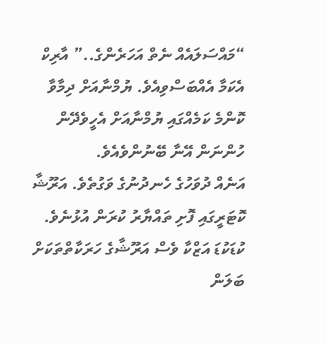“މައްސަލައެއް ނެތް އަހަރެންގެ..” އާރިކް އެކަމާ އެއްބަސްވިއެވެ. ޔުމްނާއަށް ދިމާވާ ކޮންމެ ކަމެއްގައި ޔުމްނާއަށް އެހީވެދޭން ހުންނަން އޭނާ ބޭނުންވެއެވެ.
އަނެއް ދުވަހުގެ ހެނދުނުގެ ވަގުތެވެ. އަރޫޝާ ކޮޓަރީގައި ފޮށި ތައްޔާރު ކުރަން އުޅުނެވެ. ކުޑަކުޑަ އަޒްކާ ވެސް އަރޫޝާގެ ހަރަކާތްތަކަށް ބަލަން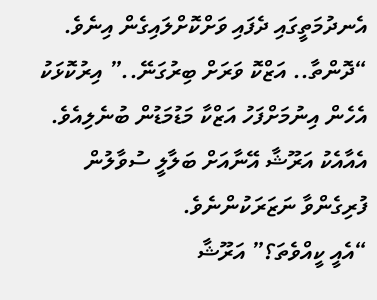އެނދުމަތީގައި ދެފައި ވަށްކޮށްލައިގެން އިނެވެ.
“ދޮންތާ.. އަޒްކޮ ވަރަށް ބިރުގަނޭ..” އިރުކޮޅަކު އެހެން އިނުމަށްފަހު އަޒްކާ މަޑުމަޑުން ބުނެލިއެވެ. އެއާއެކު އަރޫޝާ އޭނާއަށް ބަލާލީ ސުވާލުން ފުރިގެންވާ ނަޒަރަކުންނެވެ.
“އެއީ ކީއްވެތަ؟” އަރޫޝާ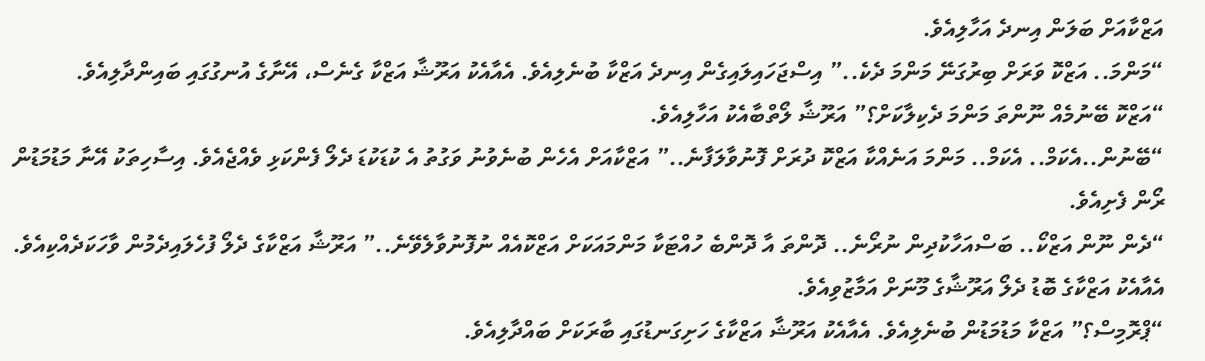އަޒްކާއަށް ބަލަން އިނދެ އަހާލިއެވެ.
“މަންމަ.. އަޒްކޮ ވަރަށް ބިރުގަނޭ މަންމަ ދެކެ..” އިސްޖަހައިލައިގެން އިނދެ އަޒްކާ ބުނެލިއެވެ. އެއާއެކު އަރޫޝާ އަޒްކާ ގެނެސް، އޭނާގެ އުނގުގައި ބައިންދާލިއެވެ.
“އަޒްކޮ ބޭނުމެއް ނޫންތަ މަންމަ ދެކިލާކަށް؟” އަރޫޝާ ލޯތްބާއެކު އަހާލިއެވެ.
“ބޭނުން..އެކަމް.. އެކަމް.. މަންމަ އަނެއްކާ އަޒްކޮ ދުރަށް ފޮނުވާލަފާނެ..” އަޒްކާއަށް އެހެން ބުނެވުނު ވަގުތު އެ ކުޑަކުޑަ ދެލޯ ފެންކަޅި ވެއްޖެއެވެ. އިސާހިތަކު އޭނާ މަޑުމަޑުން ރޯން ފެށިއެވެ.
“ދެން ނޫން އަޒްކޯ.. ބަސްއަހާކުދިން ނުރޯނެ.. ދޮންތަ އާ ދޮންބެ ހުއްޓަކާ މަންމައަކަށް އަޒްކޮއެއް ނުފޮނުވާލެވޭނެ..” އަރޫޝާ އަޒްކާގެ ދެލޯ ފުހެލައިދެމުން ވާހަކަދެއްކިއެވެ. އެއާއެކު އަޒްކާގެ ބޮޑު ދެލޯ އަރޫޝާގެ މޫނަށް އަމާޒުވިއެވެ.
“ޕްރޮމިސް؟” އަޒްކާ މަޑުމަޑުން ބުނެލިއެވެ. އެއާއެކު އަރޫޝާ އަޒްކާގެ ހަށިގަނޑުގައި ބާރަކަށް ބައްދާލިއެވެ.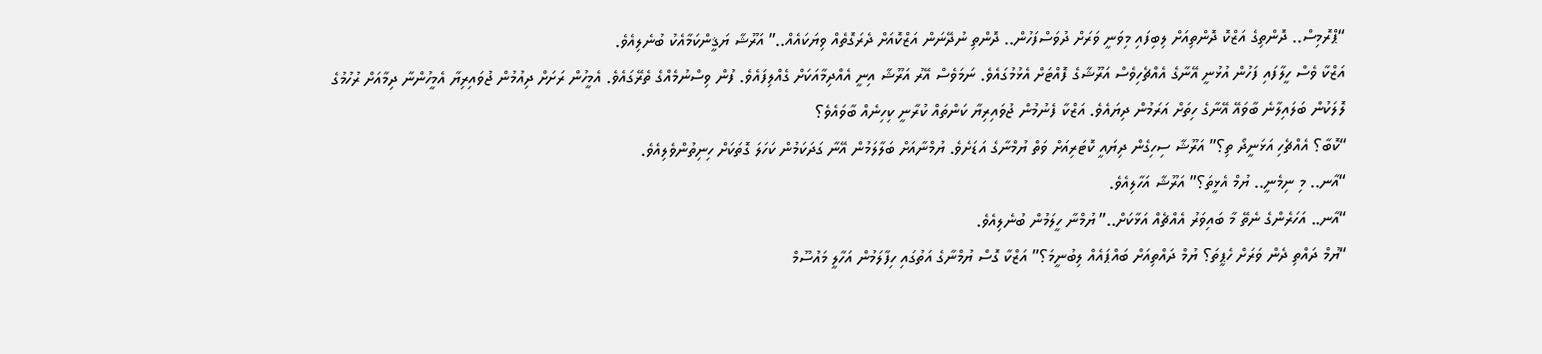“ޕްރޮމިސް.. ދޮންތިގެ އަޒްކޮ ދޮންތިއަށް ލިބިފައި މިވަނީ ވަރަށް ދުވަސްފަހުން.. ދޮންތި ނުދޭނަން އަޒްކޮއަށް ދެރަގޮތެއް ވިޔަކައެއް..” އަރޫޝާ ޔަޤީންކަމާއެކު ބުނެލިއެވެ.
އަޒްކާ ވެސް ހީލާފައި ފަހުން އުޅުނީ އޭނާގެ އެއްޗެހިވެސް އަރޫޝާގެ ފޮއްޓަށް އެޅުމުގައެވެ. ނަމަވެސް އޭރު އަރޫޝާ އިނީ އެއްދިމާއަކަށް ގެއްލިފައެވެ. ފުން ވިސްނުމެއްގެ ތެރޭގައެވެ. އެމީހުން ރަށަށް ދިއުމުން ޖުވައިރިޔާ އެމީހުންނާ ދިމާއަށް ރުހުމުގެ ލޮލަކުން ބަލައިލާނެ ބާވައޭ އޭނާގެ ހިތަށް އަރަމުން ދިޔައެވެ. އަޒްކާ ފެނުމުން ޖުވައިރިޔާ ކަންތައް ކުރާނީ ކިހިނެއް ބާވައެވެ؟
“ކޮބާ؟ އެއްޗެހި އަޅަނީދޯ ތި؟” އަރޫޝާ ސިހިގެން ދިޔައީ ކޮޓަރިއަށް ވަތް ޔުމްނާގެ އަޑަށެވެ. ޔުމްނާއަށް ބަލާލަމުން އޭނާ ގަދަކަމުން ކަހަލަ ގޮތަކަށް ހިނިތުންވެލިއެވެ.
“އާނ.. މި ނިމެނީ.. ޔުމް އެޅީތަ؟” އަރޫޝާ އަހާލިއެވެ.
“އާނ.. އަހަރެންގެ ނެތޭ މާ ބައިވަރު އެއްޗެއް އަޅާކަށް..” ޔުމްނާ ހީލަމުން ބުނެލިއެވެ.
“ޔުމް ދައްތި ދެން ވަރަށް ހެޕީތަ؟ ޔުމް ދައްތިއަށް ބައްޕައެއް ލިބުނީމަ؟” އަޒްކާ ގޮސް ޔުމްނާގެ އަތުގައި ހިފާލަމުން އަހާލީ މައުސޫމް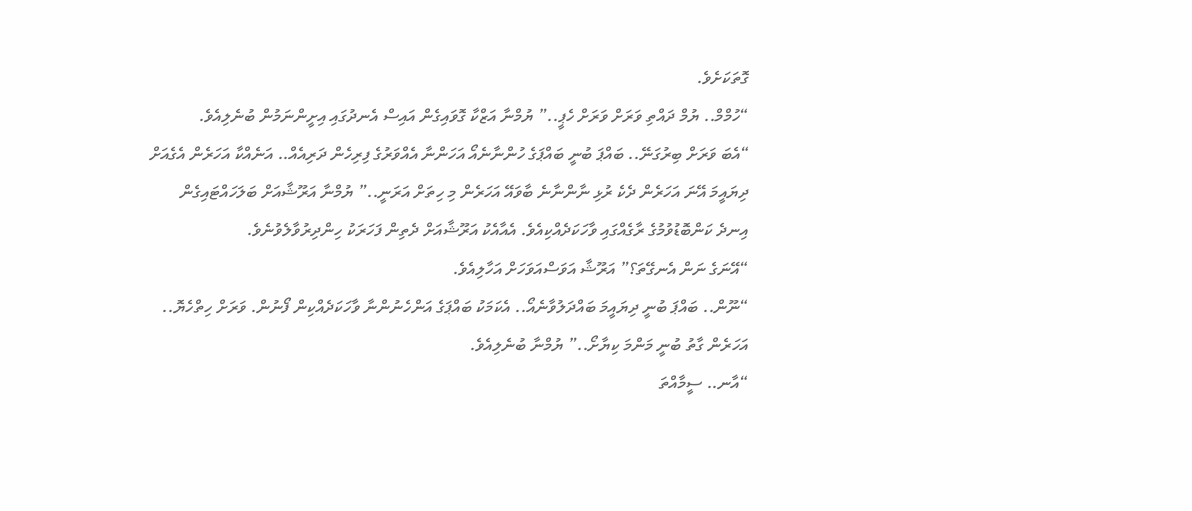ގޮތަކަށެވެ.
“ހުމްމް.. ޔުމް ދައްތި ވަރަށް ވަރަށް ހެޕީ..” ޔުމްނާ އަޒްކާ ގޮވައިގެން އައިސް އެނދުގައި އިށީންނަމުން ބުނެލިއެވެ.
“އެބަ ވަރަށް ބިރުގަނޭ.. ބައްޕަ ބުނީ ބައްޕަގެ ހުންނާނެއޯ އަހަންނާ އެއްވަރުގެ ފިރިހެން ދަރިއެއް.. އަނެއްކާ އަހަރެން އެގެއަށް ދިޔައީމަ އޭނަ އަހަރެން ދެކެ ރުޅި ނާންނާނެ ބާވައޭ އަހަރެން މި ހިތަށް އަރަނީ..” ޔުމްނާ އަރޫޝާއަށް ބަލަހައްޓައިގެން އިނދެ ކަންބޮޑުވުމުގެ ރާގެއްގައި ވާހަކަދެއްކިއެވެ. އެއާއެކު އަރޫޝާއަށް ދެތިން ފަހަރަކު ހިންދިރުވާލެވުނެވެ.
“އޭނަގެ ނަން އެނގޭތަ؟” އަރޫޝާ އަވަސްއަވަހަށް އަހާލިއެވެ.
“ނޫން.. ބައްޕަ ބުނީ ދިޔައީމަ ބައްދަލުވާނެއޯ.. އެކަމަކު ބައްޕަގެ އަންހެނުންނާ ވާހަކަދެއްކިން ފޯނުން. ވަރަށް ހިތްހެޔޮ.. އަހަރެން ގާތު ބުނީ މަންމަ ކިޔާށޯ..” ޔުމްނާ ބުނެލިއެވެ.
“އާނ.. ސީމާއްތަ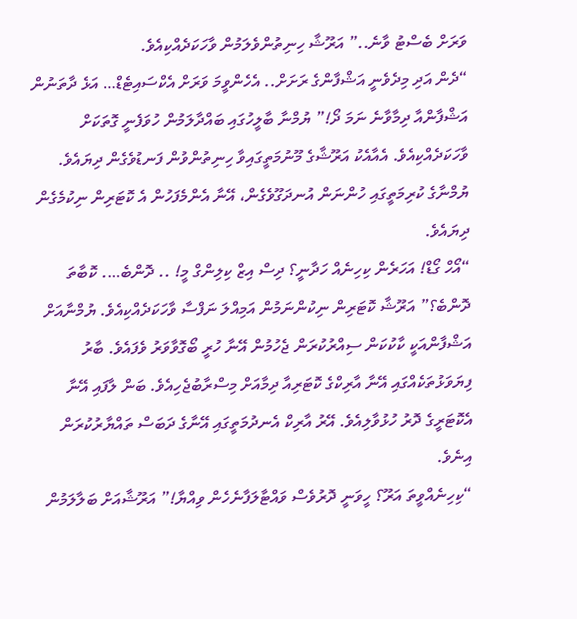ވަރަށް ބެސްޓު ވާނެ..” އަރޫޝާ ހިނިތުންވެލަމުން ވާހަކަދެއްކިއެވެ.
“ދެން އަދި މިދެވެނީ އަޝްފާންގެ ރަށަށް.. އެހެންވީމަ ވަރަށް އެކްސައިޓެޑް… އަޅެ ދާތަނުން އަޝްފާންއާ ދިމާވާނެ ނަމަ ދޯ!” ޔުމްނާ ބާލީހުގައި ބައްދާލަމުން ހުވަފެނީ ގޮތަކަށް ވާހަކަދެއްކިއެވެ. އެއާއެކު އަރޫޝާގެ މޫނުމަތީގައިވާ ހިނިތުންވުން ފަނޑުވެގެން ދިޔައެވެ. ޔުމްނާގެ ކުރިމަތީގައި ހުންނަން އުނދަގޫވެގެން، އޭނާ އެންމެފަހުން އެ ކޮޓަރިން ނިކުމެގެން ދިޔައެވެ.
“އޯހް ގޯޑް! އަހަރެން ކިހިނެއް ހަދާނީ؟ ދިސް އިޒް ކިލިންގް މީ! .. ދޮންބެ…. ކޮބާތަ ދޮންބެ؟” އަރޫޝާ ކޮޓަރިން ނިކުންނަމުން އަމިއްލަ ނަފްސާ ވާހަކަދެއްކިއެވެ. ޔުމްނާއަށް އަޝްފާންއަކީ ކާކުކަން ސިއްރުކުރަން ޖެހުމުން އޭނާ ހުރީ ބޯގޮވާވަރު ވެފައެވެ. ބާރު ފިޔަވަޅުތަކެއްގައި އޭނާ އާރިކްގެ ކޮޓަރިއާ ދިމާއަށް މިސްރާބުޖެހިއެވެ. ބަން ލާފައި އޭނާ އެކޮޓަރީގެ ދޮރު ހުޅުވާލިއެވެ. އޭރު އާރިކް އެނދުމަތީގައި އޭނާގެ ދަބަސް ތައްޔާރުކުރަން އިނެވެ.
“ކިހިނެއްވީތަ އަރޫ؟ ހީވަނީ ދޮރުވެސް ވައްޓާލަފާނެހެން ވިއްޔާ!” އަރޫޝާއަށް ބަލާލަމުން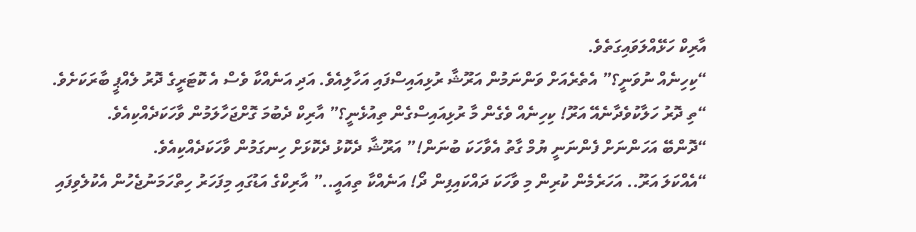އާރިކް ހަޅޭއްލަވައިގަތެވެ.
“ކިހިނެއް ނުވަނީ؟” އެތެރެއަށް ވަންނަމުން އަރޫޝާ ރުޅިއައިސްފައި އަހާލިއެވެ. އަދި އަނެއްކާ ވެސް އެ ކޮޓަރީގެ ދޮރު ލެއްޕީ ބާރަކަށެވެ.
“ތި ދޮރު ހަލާކުވެދާނެއޭ އަރޫ! ކިހިނެއް ވެގެން މާ ރުޅިއައިސްގެން ތިއުޅެނީ؟” އާރިކް ދެބުމަ ގޮށްޖަހާލަމުން ވާހަކަދެއްކިއެވެ.
“ދޮންބޭ އަހަންނަށް ފެންނަނީ ޔުމް ގާތު އެވާހަކަ ބުނަން!” އަރޫޝާ ދެކޮޅު ދެކޮޅަށް ހިނގަމުން ވާހަކަދެއްކިއެވެ.
“އެއްކަލަ އަރޫ.. އަހަރެމެން ކުރިން މި ވާހަކަ ދައްކައިފިން ދޯ! އަނެއްކާ ތިއައީ..” އާރިކްގެ އަޑުގައި މިފަހަރު ހިތްހަމަނުޖެހުން އެކުލެވިފައި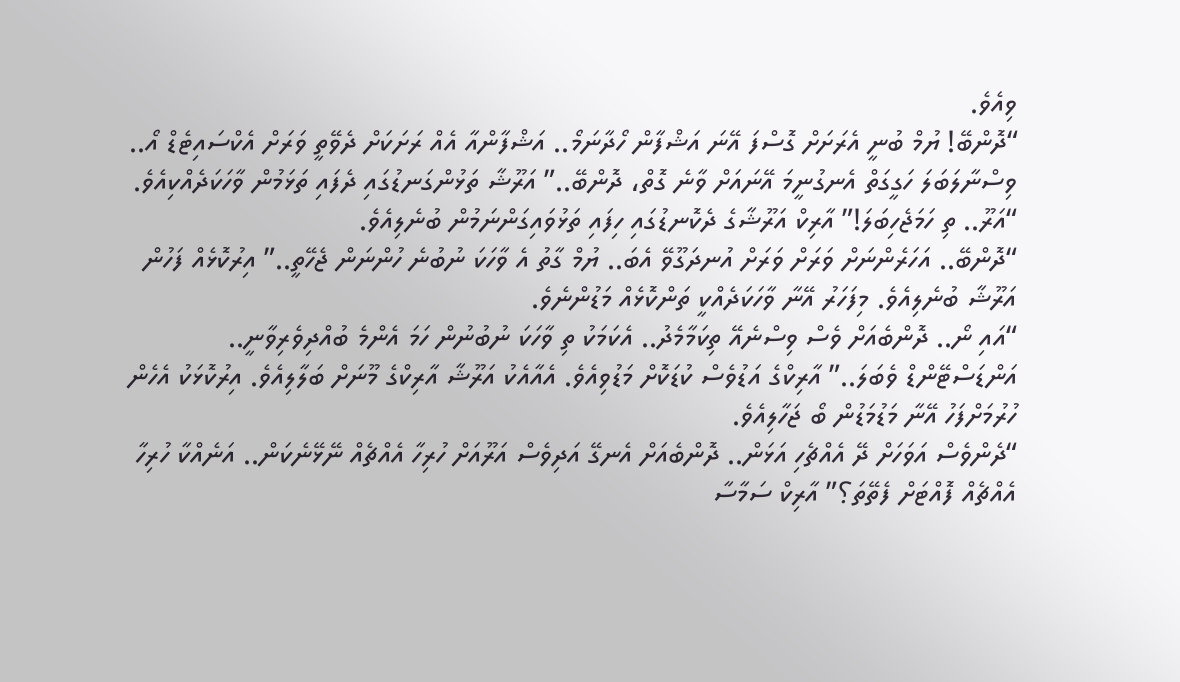ވިއެވެ.
“ދޮންބޭ! ޔުމް ބުނީ އެރަށަށް ގޮސްފަ އޭނަ އަޝްފާން ހޯދާނަމޯ.. އަޝްފާންއާ އެއް ރަށަކަށް ދެވޭތީ ވަރަށް އެކްސައިޓެޑް އޯ.. ވިސްނާލަބަލަ ހަގީގަތް އެނގުނީމަ އޭނައަށް ވާނެ ގޮތް، ދޮންބޭ..” އަރޫޝާ ތަޅުންގަނޑުގައި ދެފައި ތަޅަމުން ވާހަކަދެއްކިއެވެ.
“އަރޫ.. ތި ހަމަޖެހިބަލަ!” އާރިކް އަރޫޝާގެ ދެކޮނޑުގައި ހިފައި ތަޅުވައިގަންނަމުން ބުނެލިއެވެ.
“ދޮންބޭ.. އަހަރެންނަށް ވަރަށް ވަރަށް އުނދަގޫވޭ އެބަ.. ޔުމް ގާތު އެ ވާހަކަ ނުބުނެ ހުންނަން ޖެހޭތީ..” އިރުކޮޅެއް ފަހުން އަރޫޝާ ބުނެލިއެވެ. މިފަހަރު އޭނާ ވާހަކަދެއްކީ ތަންކޮޅެއް މަޑުންނެވެ.
“އައި ނޯ.. ދޮންބެއަށް ވެސް ވިސްނެއޭ ތިކަމާމެދު.. އެކަމަކު ތި ވާހަކަ ނުބުނުން ހަމަ އެންމެ ބުއްދިވެރިވާނީ.. އަންޑަސްޓޭންޑް ވެބަލަ..” އާރިކްގެ އަޑުވެސް ކުޑަކޮށް މަޑުވިއެވެ. އެއާއެކު އަރޫޝާ އާރިކްގެ މޫނަށް ބަލާލިއެވެ. އިރުކޮޅަކު އެހެން ހުރުމަށްފަހު އޭނާ މަޑުމަޑުން ބޯ ޖަހާލިއެވެ.
“ދެންވެސް އަވަހަށް ދޭ އެއްޗެހި އަޅަން.. ދޮންބެއަށް އެނގޭ އަދިވެސް އަރޫއަށް ހުރިހާ އެއްޗެއް ނޭޅޭނެކަން.. އަނެއްކާ ހުރިހާ އެއްޗެއް ފޮއްޓަށް ފެތޭތަ؟” އާރިކް ސަމާސާ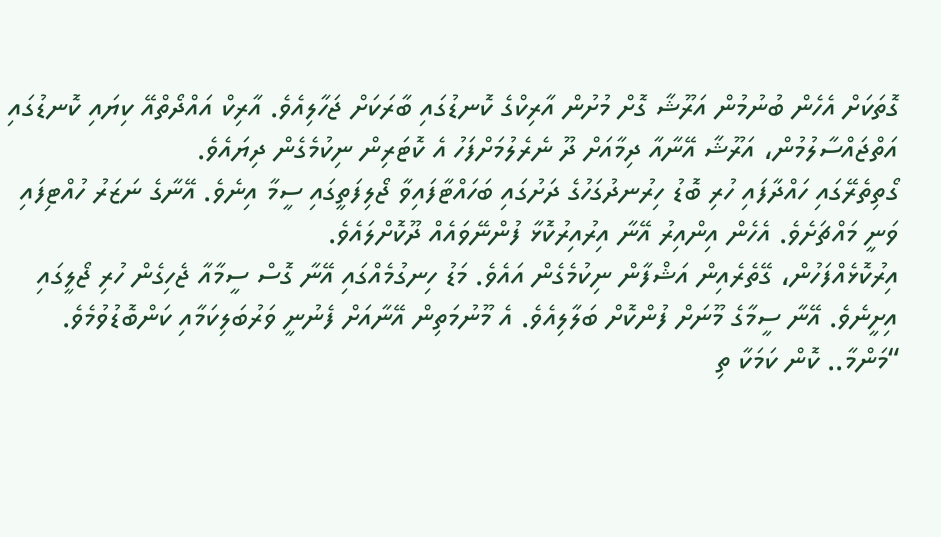ގޮތަކަށް އެހެން ބުނުމުން އަރޫޝާ ގޮށް މުށުން އާރިކްގެ ކޮނޑުގައި ބާރަކަށް ޖަހާލިއެވެ. އާރިކް އައްދޯތްއޭ ކިޔައި ކޮނޑުގައި އަތްޖައްސާލުމުން، އަރޫޝާ އޭނާއާ ދިމާއަށް ދޫ ނެރެލުމަށްފަހު އެ ކޮޓަރިން ނިކުމެގެން ދިޔައެވެ.
ގޯތިތެރޭގައި ހައްދާފައި ހުރި ބޮޑު ހިރުނދުގަހުގެ ދަށުގައި ބަހައްޓާފައިވާ ޖޯލިފަތީގައި ސީމާ އިނެވެ. އޭނާގެ ނަޒަރު ހުއްޓިފައި ވަނީ މައްޗަށެވެ. އެހެން އިންއިރު އޭނާ އިރުއިރުކޮޅާ ފުންނޭވައެއް ދޫކޮށްލައެވެ.
އިރުކޮޅެއްފަހުން، ގޭތެރެއިން އަޝްފާން ނިކުމެގެން އައެވެ. މަޑު ހިނގުމެއްގައި އޭނާ ގޮސް ސީމާއާ ޖެހިގެން ހުރި ޖޯލީގައި އިށީނެވެ. އޭނާ ސީމާގެ މޫނަށް ފުންކޮށް ބަލާލިއެވެ. އެ މޫނުމަތިން އޭނާއަށް ފެނުނީ ވަރުބަލިކަމާއި ކަންބޮޑުވުމެވެ.
“މަންމާ.. ކޮން ކަމަކާ ތި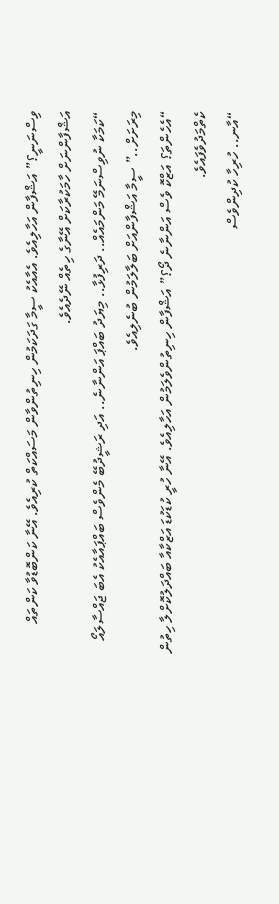ވިސްނަނީ؟” އަޝްފާން އަހާލިއެވެ. އެއާއެކު ސީމާ ގަދަކަމުން ހިނިތުންވާން މަސައްކަތް ކުރިއެވެ. އޭނާ ކަންބޮޑުވާ ކަންތައް އަޝްފާންނަށް ހާމަކުރާކަށް އޭނާގެ ހިތެއް ނޭދެއެވެ.
“ކަމަކާ ނުވިސްނަމޭ މަންމައެއް.. ދަރިފުޅާ.. މިޔަދު ބައްޕަ އަންނާނެ.. އަދި ރަޝީދުބޭ މެންވެސް ބައްޕައާއެކު އެބަ ޖައްސާލައޯ މިރަށަށް..” ސީމާ އަޝްފާންއަށް ބަލާލަމުން ބުނެލިއެވެ.
“އެހެންތަ؟ އަޒްކޮ ވެސް އަންނާނެ ދޯ؟” އަޝްފާން ހިނިތުންވެލަމުން އަހާލިއެވެ. އޭނާ ހުރީ ކުޑަކުޑަ އަޒްކާއާ ބައްދަލުކޮށްލާ ހިތުން ކެތްމަދުވެފައެވެ.
“އާނ.. ހުރިހާ ކުދިންވެސް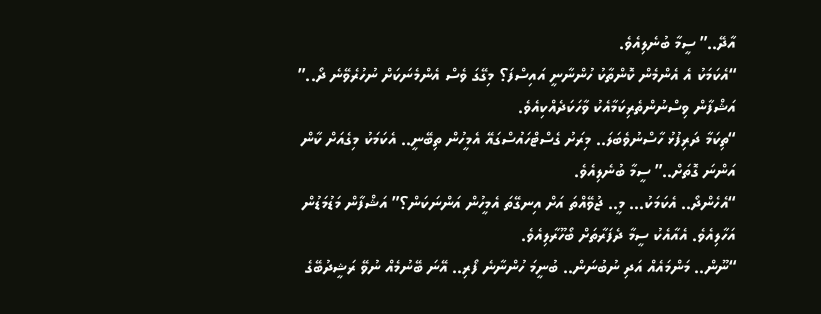އާދޭ..” ސީމާ ބުނެލިއެވެ.
“އެކަމަކު އެ އެންމެން ކޮންތާކު ހުންނާނީ އައިސްފަ؟ މިގޭގަ ވެސް އެންމެނަކަށް ނުހުރެވޭނެ ދޯ..” އަޝްފާން ވިސްނުންތެރިކަމާއެކު ވާހަކަދެއްކިއެވެ.
“ތިކަމާ ދަރިފުޅު ހާސްނުވެބަލަ.. މިރަށު ގެސްޓްހައުސްގައޭ އެމީހުން ތިބޭނީ.. އެކަމަކު މިގެއަށް ކާން އަންނަ ގޮތަށް..” ސީމާ ބުނެލިއެވެ.
“އެހެންދޯ.. އެކަމަކު… މީ.. ޖުވޭއްތަ އަށް އިނގޭތަ އެމީހުން އަންނަކަން؟” އަޝްފާން މަޑުމަޑުން އަހާލިއެވެ. އެއާއެކު ސީމާ ދެފަރާތަށް ބޯހޫރާލިއެވެ.
“ނޫން.. މަންމައެއް އަދި ނުބުނަން.. ބުނީމަ ހުންނާނެ ފޯރި.. އޭނަ ބޭނުމެއް ނުވޭ ރަޝީދުބޭގެ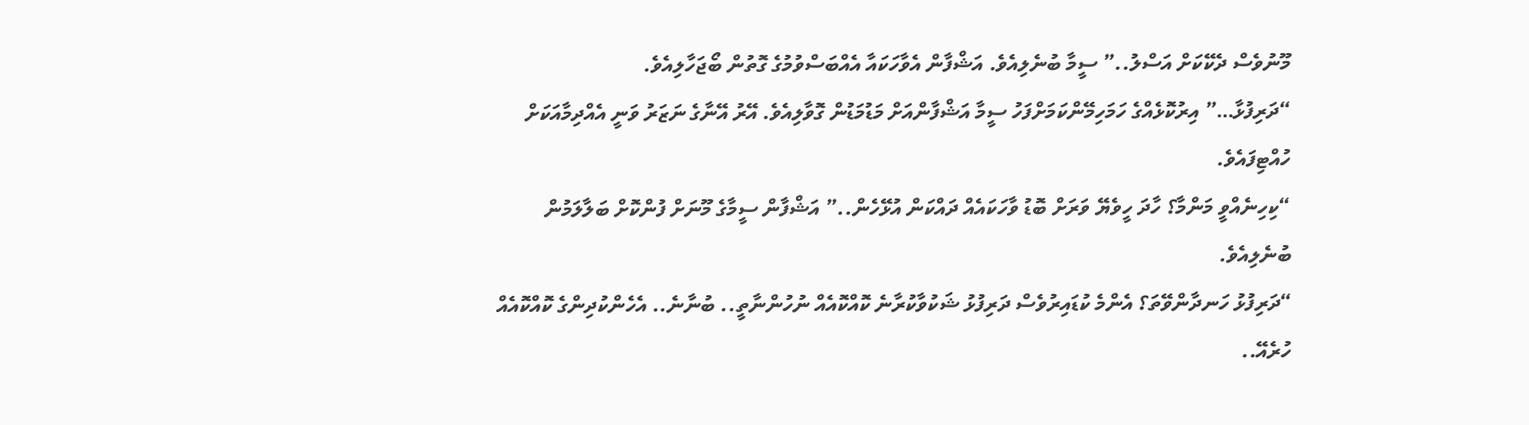މޫނުވެސް ދެކޭކަށް އަސްލު..” ސީމާ ބުނެލިއެވެ. އަޝްފާން އެވާހަކައާ އެއްބަސްވުމުގެ ގޮތުން ބޯޖަހާލިއެވެ.
“ދަރިފުޅާ…” އިރުކޮޅެއްގެ ހަމަހިމޭންކަމަށްފަހު ސީމާ އަޝްފާންއަށް މަޑުމަޑުން ގޮވާލިއެވެ. އޭރު އޭނާގެ ނަޒަރު ވަނީ އެއްދިމާއަކަށް ހުއްޓިފައެވެ.
“ކިހިނެއްވީ މަންމާ؟ ހާދަ ހީވެޔޭ ވަރަށް ބޮޑު ވާހަކައެއް ދައްކަން އުޅޭހެން..” އަޝްފާން ސީމާގެ މޫނަށް ފުންކޮށް ބަލާލަމުން ބުނެލިއެވެ.
“ދަރިފުޅު ހަނދާންވޭތަ؟ އެންމެ ކުޑައިރުވެސް ދަރިފުޅު ޝަކުވާކުރާނެ ކޮއްކޮއެއް ނުހުންނާތީ.. ބުނާނެ.. އެހެންކުދިންގެ ކޮއްކޮއެއް ހުރެއޭ..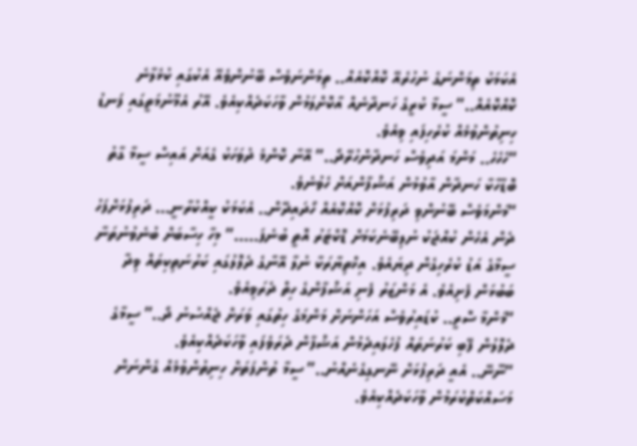އެކަމަކު ތިމަންނަގެ ނުހުރެއޭ ކޮއްކޮއެއް.. ތިމަންނަވެސް ބޭނުންވެއޭ އެކުގައި ކުޅެލާނެ ކޮއްކޮއެއް..” ސީމާ ކުރީގެ ހަނދާނެއް އާކޮށްލަމުން ވާހަކަދެއްކިއެވެ. އޭރު އެމޫނުމަތީގައި ފަނޑު ހިނިތުންވުމެއް ކުރެހިފައި ވިއެވެ.
“ހެހެހެ.. މަންމަ އަދިވެސް ހަނދާންހުރޭދޯ..” އޭނާ ކޮންމެ ދުވަހަކު ގެއަށް އައިސް ސީމާ ގާތު ބޮޑާހާކާ ހަނދާން އާވުމުން އަޝްފާންއަށް ހެވުނެވެ.
“މަންމަވެސް ބޭނުންވި ދަރިފުޅަށް ކޮއްކޮއެއް ހޯދައިދޭން.. އެކަމަކު ކީއްކުރާނީ… ދަރިފުޅަށްފަހު ދެން އެހެން ކުއްޖަކު ނުލިބޭނެކަމަށް ޑޮކްޓަރު އޮތީ ބުނެފަ…..” މިހާ ހިސާބަށް ބުނެވުނުތަނާ ސީމާގެ އަޑު ކުރެހިގެން ދިޔައެވެ. އިޚްތިޔާރަކާ ނުލާ އޭނާގެ ދެލޮލުގައި ކަރުނަތިކިތައް ވިދާ ބަބުޅަން ފެށިއެވެ. އެ މަންޒަރު ފެނި އަޝްފާންގެ ހިތް ދެރަވިއެވެ.
“މަންމާ ސޮރީ.. ކުޑައިރުވެސް އަހަންނަށް މަންމަގެ ހިތުގައި ވަރަށް ޖެއްސުނު ދޯ..” ސީމާގެ ދެލޮލުން ފޭބި ކަރުނަތައް ފުހެލައިދެމުން އަޝްފާން ދެރަވެފައި ވާހަކަދެއްކިއެވެ.
“ނޫނޭ.. އެއީ ދަރިފުޅަށް ނޭނގިގެނެއްނު..” ސީމާ ތުންފަތަށް ހިނިތުންވުމެއް ގެންނަން މަސައްކަތްކުރަމުން ވާހަކަދެއްކިއެވެ.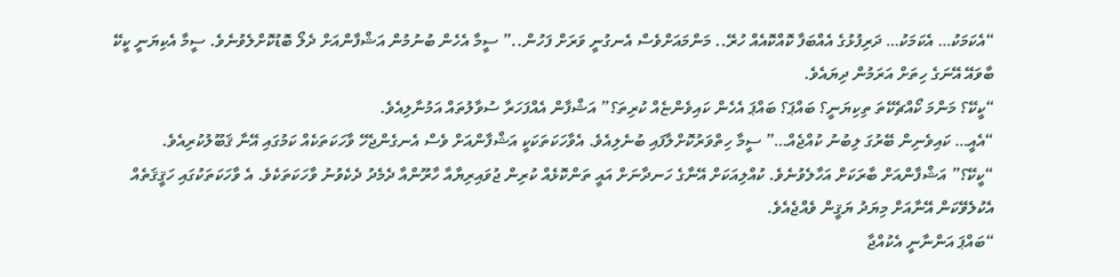“އެކަމަކު… އެކަމަކު… ދަރިފުޅުގެ އެއްބަފާ ކޮއްކޮއެއް ހުރޭ.. މަންމައަށްވެސް އެނގުނީ ވަރަށް ފަހުން..” ސީމާ އެހެން ބުނުމުން އަޝްފާންއަށް ދެލޯ ބޮޑުކޮށްލެވުނެވެ. ސީމާ އެކިޔަނީ ކީކޭ ބާވައޭ އޭނަގެ ހިތަށް އަރަމުން ދިޔައެވެ.
“ކީކޭ؟ މަންމަ ކޯއްޗެކޭތަ ތިކިޔަނީ؟ ބައްޕަ؟ ބައްޕަ އެހެން ކައިވެންޏެއް ކުރިތަ؟” އަޝްފާން އެއްފަހަރާ ސުވާލުތައް އަމުނާލިއެވެ.
“އެއީ… ކައިވެނިން ބޭރުގަ ލިބުނު ކުއްޖެއް…” ސީމާ ހިތްވަރުކޮށްލާފައި ބުނެލިއެވެ. އެވާހަކަތަކަކީ އަޝްފާންއަށް ވެސް އެނގެންޖެހޭ ވާހަކަތަކެއް ކަމުގައި އޭނާ ޤަބޫލުކުރިއެވެ.
“ކީކޭ؟” އަޝްފާންއަށް ބާރަކަށް އަހާލެވުނެވެ. ކުއްލިއަކަށް އޭނާގެ ހަނދާނަށް އައީ ތަންކޮޅެއް ކުރިން ޖުވައިރިޔާއާ ހާރޫންއާ ދެމެދު ދެކެވުނު ވާހަކަތަކެވެ. އެ ވާހަކަތަކުގައި ހަޤީޤަތެއް އެކުލެވޭކަން އޭނާއަށް މިޔަދު ޔަޤީން ވެއްޖެއެވެ.
“ބައްޕަ އަންނާނީ އެކުއްޖާ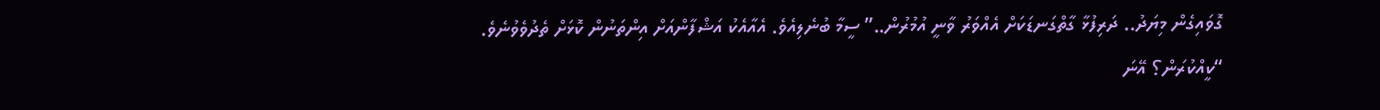ގޮވައިގެން މިޔަދު.. ދަރިފުޅާ ގާތްގަނޑަކަށް އެއްވަރު ވާނީ އުމުރުން..” ސީމާ ބުނެލިއެވެ. އެއާއެކު އަޝްފާންއަށް އިންތަނުން ކޮޅަށް ތެދުވެވުނެވެ.
“ކީއްކުރަން؟ އޭނަ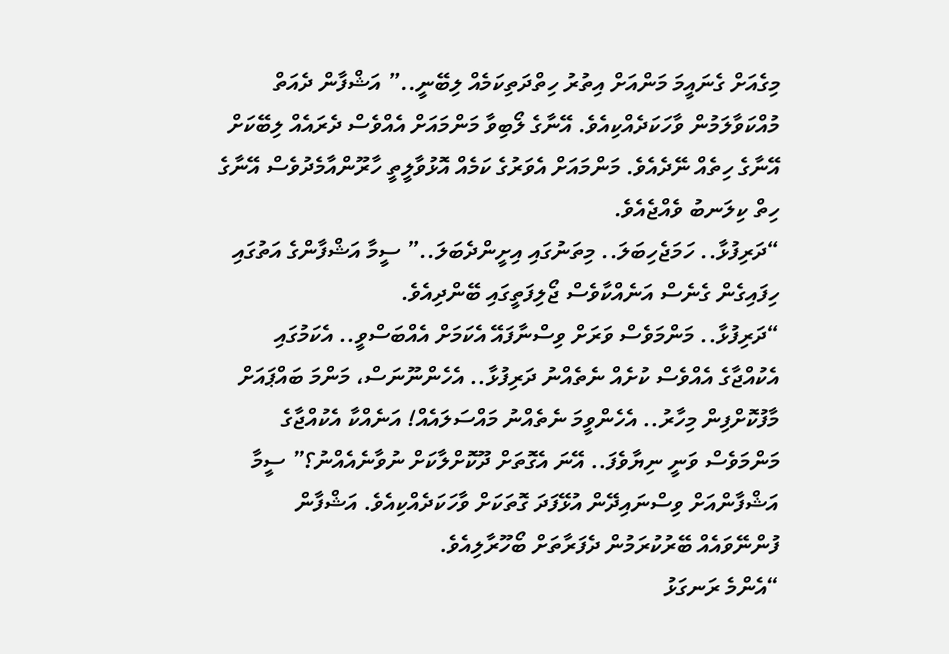މިގެއަށް ގެނައީމަ މަންއަށް އިތުރު ހިތްދަތިކަމެއް ލިބޭނީ..” އަޝްފާން ދެއަތް މުއްކަވާލަމުން ވާހަކަދެއްކިއެވެ. އޭނާގެ ލޯބިވާ މަންމައަށް އެއްވެސް ދެރައެއް ލިބޭކަށް އޭނާގެ ހިތެއް ނޭދެއެވެ. މަންމައަށް އެވަރުގެ ކަމެއް އޮޅުވާލީތީ ހާރޫންއާމެދުވެސް އޭނާގެ ހިތް ކިލަނބު ވެއްޖެއެވެ.
“ދަރިފުޅާ.. ހަމަޖެހިބަލަ.. މިތަނުގައި އިށީންދެބަލަ..” ސީމާ އަޝްފާންގެ އަތުގައި ހިފައިގެން ގެނެސް އަނެއްކާވެސް ޖޯލިފަތީގައި ބޭންދިއެވެ.
“ދަރިފުޅާ.. މަންމަވެސް ވަރަށް ވިސްނާފައޭ އެކަމަށް އެއްބަސްވީ.. އެކަމުގައި އެކުއްޖާގެ އެއްވެސް ކުށެއް ނެތެއްނު ދަރިފުޅާ.. އެހެންނޫނަސް، މަންމަ ބައްޕައަށް މާފުކޮށްފިން މިހާރު.. އެހެންވީމަ ނެތެއްނު މައްސަލައެއް! އަނެއްކާ އެކުއްޖާގެ މަންމަވެސް ވަނީ ނިޔާވެފަ.. އޭނަ އެގޮތަށް ދޫކޮށްލާކަށް ނުވާނެއެއްނު؟” ސީމާ އަޝްފާންއަށް ވިސްނައިދޭން އުޅޭފަދަ ގޮތަކަށް ވާހަކަދެއްކިއެވެ. އަޝްފާން ފުންނޭވައެއް ބޭރުކުރަމުން ދެފަރާތަށް ބޯހޫރާލިއެވެ.
“އެންމެ ރަނގަޅު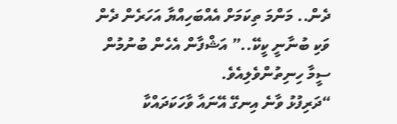ދެން.. މަންމަ ތިކަމަށް އެއްބަހިއްޔާ އަހަރެން ދެން ވަކި ބުނާނީ ކީކޭ..” އަޝްފާން އެހެން ބުނުމުން ސީމާ ހިނިތުންވެލިއެވެ.
“ދަރިފުޅު ވާނެ އިނގޭ އޭނައާ ވާހަކަދައްކާ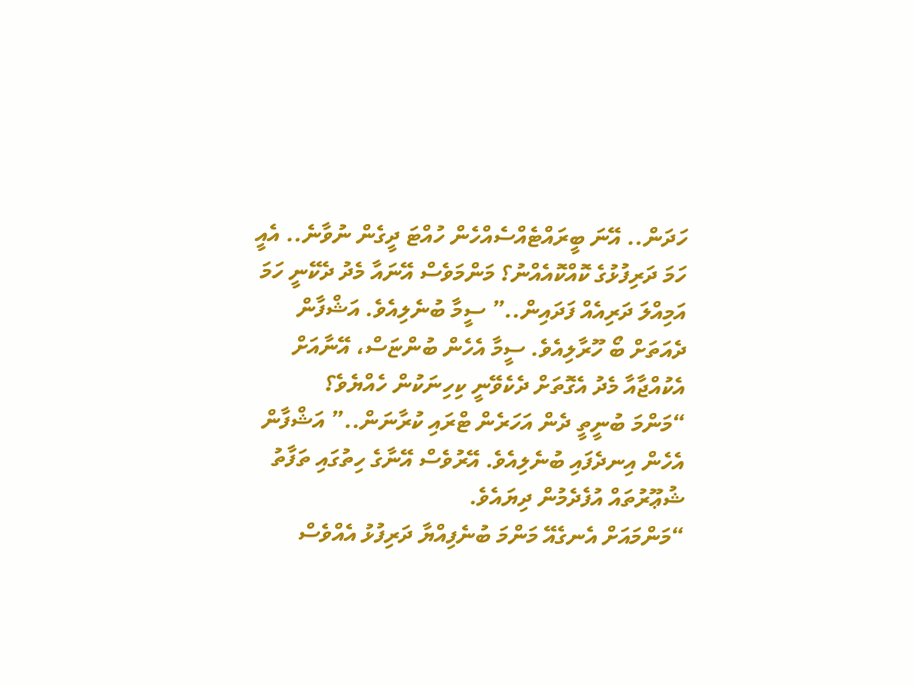ހަދަން.. އޭނަ ބީރައްޓެއްސެއްހެން ހުއްޓަ ދީގެން ނުވާނެ.. އެއީ ހަމަ ދަރިފުޅުގެ ކޮއްކޮއެއްނު؟ މަންމަވެސް އޭނައާ މެދު ދެކޭނީ ހަމަ އަމިއްލަ ދަރިއެއް ފަދައިން..” ސީމާ ބުނެލިއެވެ. އަޝްފާން ދެއަތަށް ބޯ ހޫރާލިއެވެ. ސީމާ އެހެން ބުންޏަސް، އޭނާއަށް އެކުއްޖާއާ މެދު އެގޮތަށް ދެކެވޭނީ ކިހިނަކުން ހެއްޔެވެ؟
“މަންމަ ބުނީތީ ދެން އަހަރެން ޓްރައި ކުރާނަން..” އަޝްފާން އެހެން އިނދެފައި ބުނެލިއެވެ. އޭރުވެސް އޭނާގެ ހިތުގައި ތަފާތު ޝުޢޫރުތައް އުފެދެމުން ދިޔައެވެ.
“މަންމައަށް އެނގެއޭ މަންމަ ބުނެފިއްޔާ ދަރިފުޅު އެއްވެސް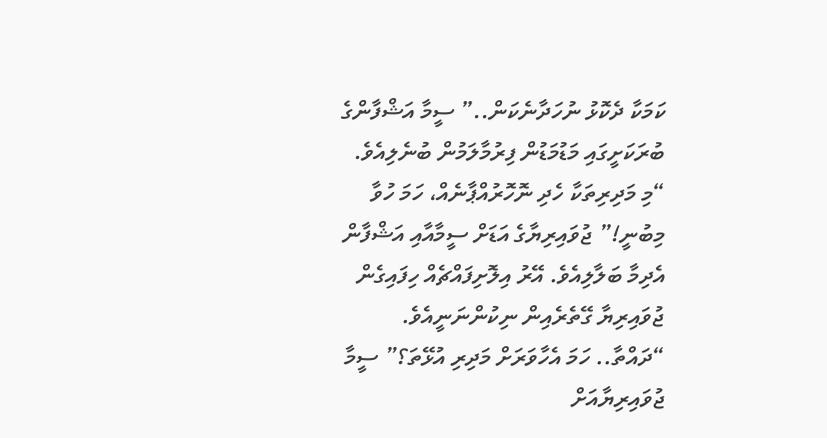ކަމަކާ ދެކޮޅު ނުހަދާނެކަން..” ސީމާ އަޝްފާންގެ ބުރަކަށީގައި މަޑުމަޑުން ފިރުމާލަމުން ބުނެލިއެވެ.
“މި މަދިރިތަކާ ހެދި ނޮހޮރުއްޕާނެއް، ހަމަ ހުވާ މިބުނީ!” ޖުވައިރިޔާގެ އަޑަށް ސީމާއާއި އަޝްފާން އެދިމާ ބަލާލިއެވެ. އޭރު އިލޮށިފައްޗެއް ހިފައިގެން ޖުވައިރިޔާ ގޭތެރެއިން ނިކުންނަނީއެވެ.
“ދައްތާ.. ހަމަ އެހާވަރަށް މަދިރި އުޅޭތަ؟” ސީމާ ޖުވައިރިޔާއަށް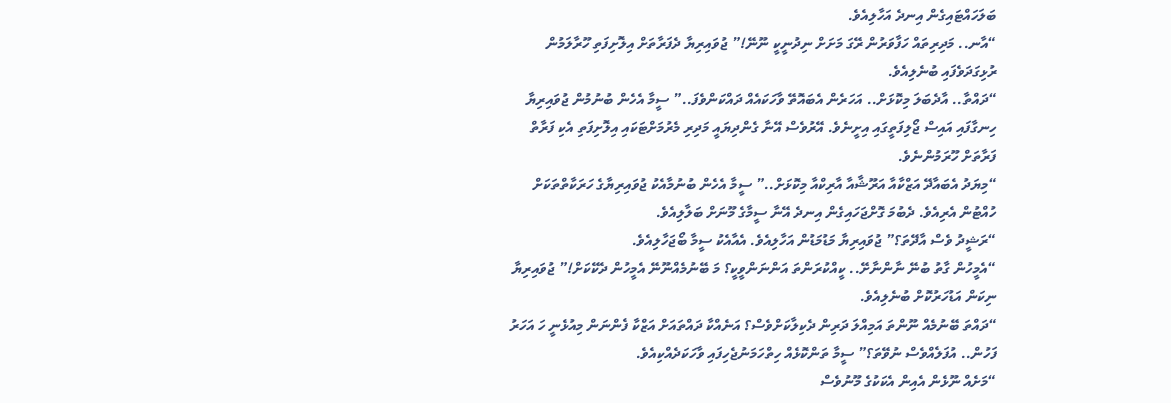ބަލަހައްޓައިގެން އިނދެ އަހާލިއެވެ.
“އާނ.. މަދިރިތައް ހަފާވަރުން ރޭގަ މަށަށް ނިދުނީކީ ނޫނޭ!” ޖުވައިރިޔާ ދެފަރާތަށް އިލޮށިފަތި ހޫރާލަމުން ރުޅިގަދަވެފައި ބުނެލިއެވެ.
“ދައްތާ.. އާދެބަލަ މިކޮޅަށް.. އަހަރެން އެބައޮތޭ ވާހަކައެއް ދައްކަންވެފަ..” ސީމާ އެހެން ބުނުމުން ޖުވައިރިޔާ ހިނގާފައި އައިސް ޖޯލިފަތީގައި އިށީނެވެ. އޭރުވެސް އޭނާ ގެންދިޔައީ މަދިރި މެރުމަށްޓަކައި އިލޮށިފަތި އެކި ފަރާތް ފަރާތަށް ހޫރަމުންނެވެ.
“މިޔަދު އެބައާދޭ އަޒްކާއާ އަރޫޝާއާ އާރިކްއާ މިކޮޅަށް..” ސީމާ އެހެން ބުނުމާއެކު ޖުވައިރިޔާގެ ހަރަކާތްތަކަށް ހުއްޓުން އެރިއެވެ. ދެބުމަ ގޮށްޖަހައިގެން އިނދެ އޭނާ ސީމާގެ މޫނަށް ބަލާލިއެވެ.
“ރަޝީދު ވެސް އާދޭތަ؟” ޖުވައިރިޔާ މަޑުމަޑުން އަހާލިއެވެ. އެއާއެކު ސީމާ ބޯޖަހާލިއެވެ.
“އެމީހުން ގާތު ބުނޭ ނާންނާށޭ.. ކީއްކުރަންތަ އަންނަންވީކީ؟ މަ ބޭނުމެއްނޫނޭ އެމީހުން ދެކޭކަށް!” ޖުވައިރިޔާ ނިކަން އަޑުހަރުކޮށް ބުނެލިއެވެ.
“ދައްތަ ބޭނުމެއް ނޫންތަ އަމިއްލަ ދަރިން ދެކިލާކަށްވެސް؟ އަނެއްކާ ދައްތައަށް އަޒްކާ ފެންނަން މިއުޅެނީ ހަ އަހަރު ފަހުން.. އުފަލެއްވެސް ނުވޭތަ؟” ސީމާ ތަންކޮޅެއް ހިތްހަމަނުޖެހިފައި ވާހަކަދެއްކިއެވެ.
“މަށެއް ނޫޅެން އެއިން އެކަކުގެ މޫނުވެސް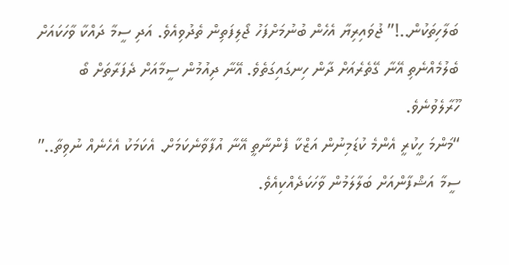ބަލާހިތަކުން..!” ޖުވައިރިޔާ އެހެން ބުނުމަށްފަހު ޖޯލިފަތިން ތެދުވިއެވެ. އަދި ސީމާ ދައްކާ ވާހަކައަށް ބެލުމެއްނެތި އޭނާ ގޭތެރެއަށް ދާން ހިނގައިގަތެވެ. އޭނާ ދިއުމުން ސީމާއަށް ދެފަރާތަށް ބޯ ހޫރާލެވުނެވެ.
“މަންމަ ހީކުރީ އެންމެ ކުޑަމިނުން އަޒްކާ ފެންނާތީ އޭނާ އުފާވާނެކަމަށް. އެކަމަކު އެހެނެއް ނުވިތާ..” ސީމާ އަޝްފާންއަށް ބަލާލަމުން ވާހަކަދެއްކިއެވެ.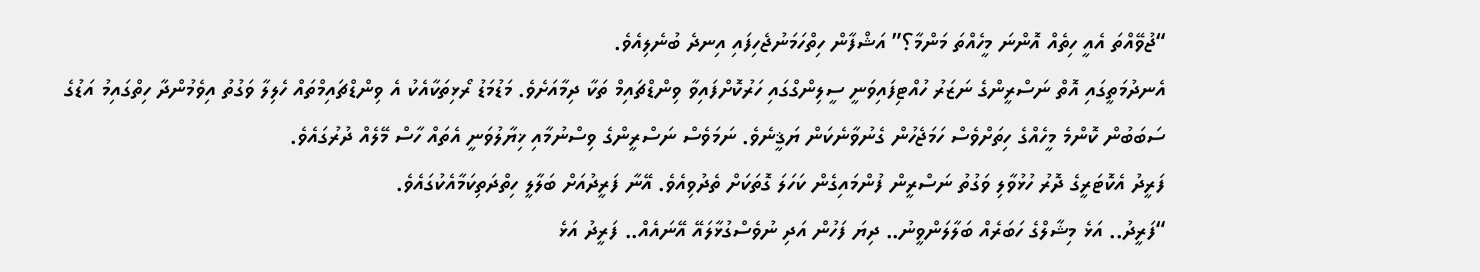“ޖުވޭއްތަ އެއީ ހިތެއް އޮންނަ މީހެއްތަ މަންމާ؟” އަޝްފާން ހިތްހަމަނުޖެހިފައި އިނދެ ބުނެލިއެވެ.
އެނދުމަތީގައި އޮތް ނަސްރީންގެ ނަޒަރު ހުއްޓިފައިވަނީ ސީލިންގްގައި ހަރުކޮށްފައިވާ ވިންޑްޗައިމް ތަކާ ދިމާއަށެވެ. މަޑުމަޑު ރޯޅިތަކާއެކު އެ ވިންޑްޗައިމްތައް ހެލިލާ ވަގުތު އިވެމުންދާ ހިތްގައިމު އަޑުގެ ސަބަބުން ކޮންމެ މީހެއްގެ ހިތަށްވެސް ހަމަޖެހުން ގެނުވާނެކަން ޔަޤީނެވެ. ނަމަވެސް ނަސްރީންގެ ވިސްނުމާއި ޚިޔާލުވަނީ އެތައް ހާސް މޭލެއް ދުރުގައެވެ.
ފަރީދު އެކޮޓަރީގެ ދޮރު ހުޅުވާލި ވަގުތު ނަސްރީން ފުންމައިގެން ކަހަލަ ގޮތަކަށް ތެދުވިއެވެ. އޭނާ ފަރީދުއަށް ބަލާލީ ހިތްދަތިކަމާއެކުގައެވެ.
“ފަރީދު.. އަޅެ މިޝާލްގެ ހަބަރެއް ބަލާލަންވީނު.. ދިޔަ ފަހުން އަދި ނުވެސްގުޅާލައޭ އޭނައެއް.. ފަރީދު އަޅެ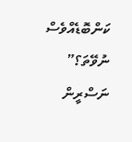ކަންބޮޑެއްވެސް ނުވޭތަ؟” ނަސްރީން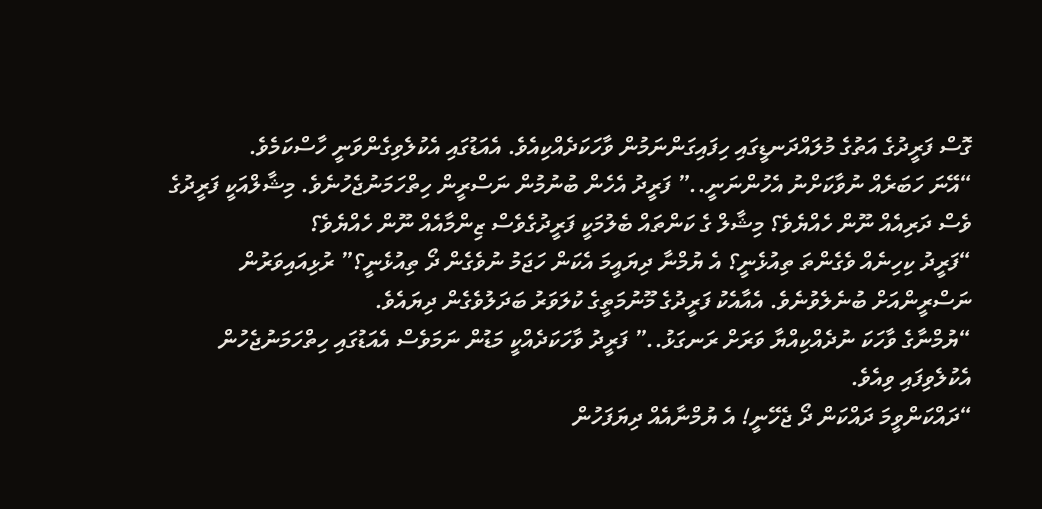ގޮސް ފަރީދުގެ އަތުގެ މުލައްދަނޑީގައި ހިފައިގަންނަމުން ވާހަކަދެއްކިއެވެ. އެއަޑުގައި އެކުލެވިގެންވަނީ ހާސްކަމެވެ.
“އޭނަ ހަބަރެއް ނުވާކަށްނު އެހުންނަނީ..” ފަރީދު އެހެން ބުނުމުން ނަސްރީން ހިތްހަމަނުޖެހުނެވެ. މިޝާލްއަކީ ފަރީދުގެ ވެސް ދަރިއެއް ނޫން ހެއްޔެވެ؟ މިޝާލް ގެ ކަންތައް ބެލުމަކީ ފަރީދުގެވެސް ޒިންމާއެއް ނޫން ހެއްޔެވެ؟
“ފަރީދު ކިހިނެއް ވެގެންތަ ތިއުޅެނީ؟ އެ ޔުމްނާ ދިޔައީމަ އެކަން ހަޖަމު ނުވެގެން ދޯ ތިއުޅެނީ؟” ރުޅިއައިވަރުން ނަސްރީންއަށް ބުނެލެވުނެވެ. އެއާއެކު ފަރީދުގެ މޫނުމަތީގެ ކުލަވަރު ބަދަލުވެގެން ދިޔައެވެ.
“ޔުމްނާގެ ވާހަކަ ނުދެއްކިއްޔާ ވަރަށް ރަނގަޅު..” ފަރީދު ވާހަކަދެއްކީ މަޑުން ނަމަވެސް އެއަޑުގައި ހިތްހަމަނުޖެހުން އެކުލެވިފައި ވިއެވެ.
“ދައްކަންވީމަ ދައްކަން ދޯ ޖެހޭނީ! އެ ޔުމްނާއެއް ދިޔަފަހުން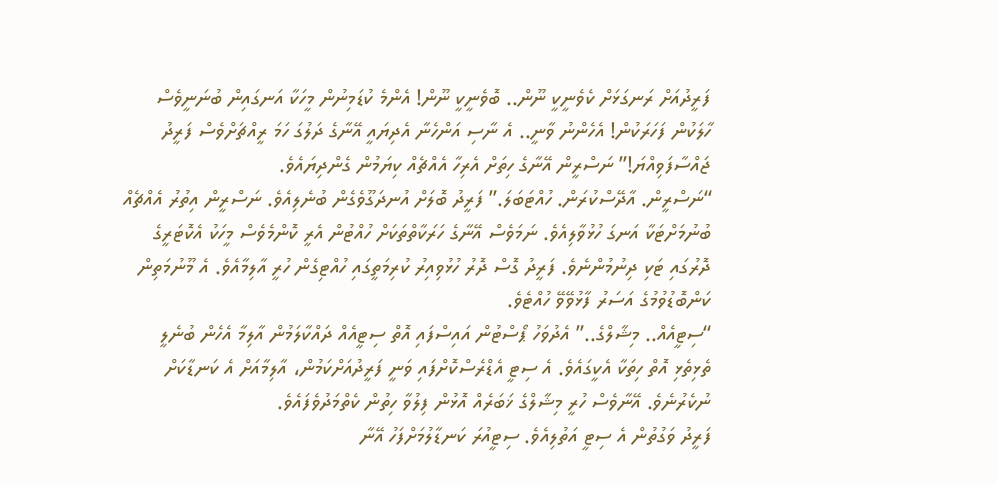ފަރީދުއަށް ރަނގަޅަށް ކެވެނީކީ ނޫން.. ބޮވެނީކީ ނޫން! އެންމެ ކުޑަމިނުން މީހަކާ އަނގައިން ބުނަނީވެސް ހާލަކުން ފަހަރަކުން! އެހެންނު ވާނީ.. އެ ނާސި އަންހެނާ އެދިޔައީ އޭނާގެ ދަލުގަ ހަމަ ރީއްޗަށްވެސް ފަރީދު ޖައްސާފަވިއްޔަ!” ނަސްރީން އޭނާގެ ހިތަށް އެރިހާ އެއްޗެއް ކިޔަމުން ގެންދިޔައެވެ.
“ނަސްރީން. އާދޭސްކުރަން. ހުއްޓަބަލަ.” ފަރީދު ބޮލަށް އުނދަގޫވެގެން ބުނެލިއެވެ. ނަސްރީން އިތުރު އެއްޗެއް ބުނުމަށްޓަކާ އަނގަ ހުޅުވާލިއެވެ. ނަމަވެސް އޭނާގެ ހަރަކާތްތަކަށް ހުއްޓުން އެރީ ކޮންމެވެސް މީހަކު އެކޮޓަރީގެ ދޮރުގައި ޓަކި ދިނުމުންނެވެ. ފަރީދު ގޮސް ދޮރު ހުޅުވިއިރު ކުރިމަތީގައި ހުއްޓިގެން ހުރީ އާލިމާއެވެ. އެ މޫނުމަތިން ކަންބޮޑުވުމުގެ އަސަރު ފާޅުވޭވޭ ހުއްޓެވެ.
“ސިޓީއެއް.. މިޝާލްގެ..” އެދުވަހު ޕޯސްޓުން އައިސްފައި އޮތް ސިޓީއެއް ދައްކާލަމުން އާލިމާ އެހެން ބުނެލީ ތެޅިތެޅި އޮތް ހިތަކާ އެކީގައެވެ. އެ ސިޓީ އެޑްރެސްކޮށްފައި ވަނީ ފަރީދުއަށްކަމުން، އާލިމާއަށް އެ ކަނޑާކަށް ނުކެރުނެވެ. އޭނާވެސް ހުރީ މިޝާލްގެ ޚަބަރެއް އޮޅުން ފިލުވާ ހިތުން ކެތްމަދުވެފައެވެ.
ފަރީދު ވަގުތުން އެ ސިޓީ އަތުލިއެވެ. ސިޓީއުރަ ކަނޑާލުމަށްފަހު އޭނާ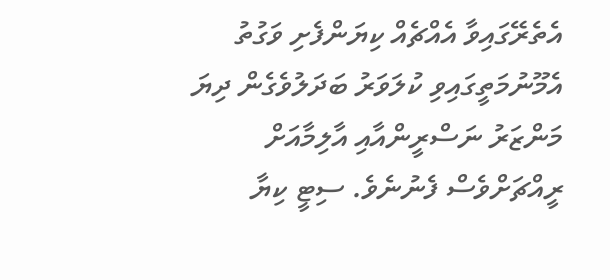އެތެރޭގައިވާ އެއްޗެއް ކިޔަންފެށި ވަގުތު އެމޫނުމަތީގައިވި ކުލަވަރު ބަދަލުވެގެން ދިޔަ މަންޒަރު ނަސްރީންއާއި އާލިމާއަށް ރީއްޗަށްވެސް ފެނުނެވެ. ސިޓީ ކިޔާ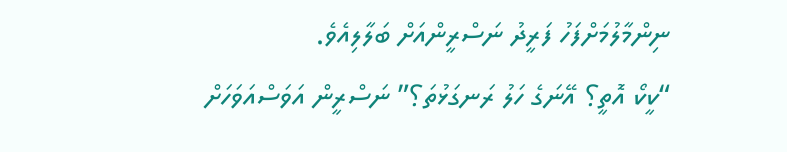ނިންމާލުމަށްފަހު ފަރީދު ނަސްރީންއަށް ބަލާލިއެވެ.
“ކީކޯ އޮތީ؟ އޭނަގެ ހަލު ރަނގަޅުތަ؟” ނަސްރީން އަވަސްއަވަހަށް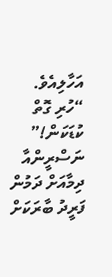އަހާލިއެވެ.
“ހުރި ގޮތް ކުޑަކަން!” ނަސްރީންއާ ދިމާއަށް ދަމުން ފަރީދު ބާރަކަށް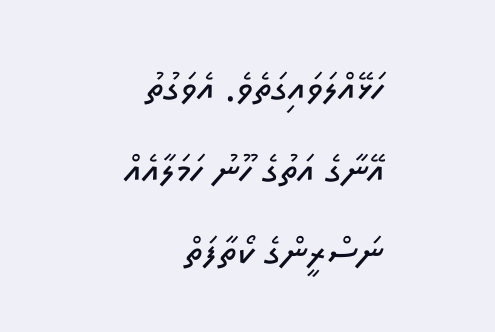ހަޅޭއްލަވައިގަތެވެ. އެވަގުތު އޭނާގެ އަތުގެ ހޫނު ހަމަލާއެއް ނަސްރީންގެ ކޯތާފަތް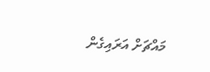މައްޗަށް އަރައިގެން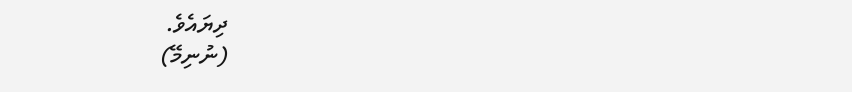ދިޔައެވެ.
(ނުނިމޭ)